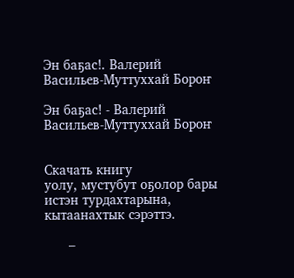Эн баҕас!. Валерий Васильев-Муттуххай Бороҥ

Эн баҕас! - Валерий Васильев-Муттуххай Бороҥ


Скачать книгу
уолу, мустубут оҕолор бары истэн турдахтарына, кытаанахтык сэрэттэ.

      –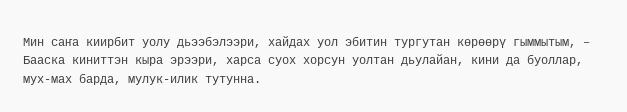Мин саҥа киирбит уолу дьээбэлээри, хайдах уол эбитин тургутан көрөөрү гыммытым, – Бааска киниттэн кыра эрээри, харса суох хорсун уолтан дьулайан, кини да буоллар, мух-мах барда, мулук-илик тутунна.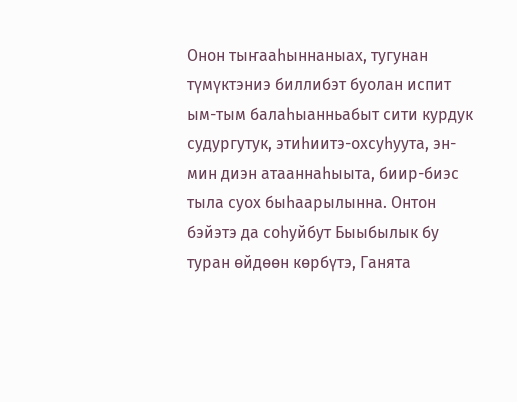Онон тыҥааһыннаныах, тугунан түмүктэниэ биллибэт буолан испит ым-тым балаһыанньабыт сити курдук судургутук, этиһиитэ-охсуһуута, эн-мин диэн атааннаһыыта, биир-биэс тыла суох быһаарылынна. Онтон бэйэтэ да соһуйбут Быыбылык бу туран өйдөөн көрбүтэ, Ганята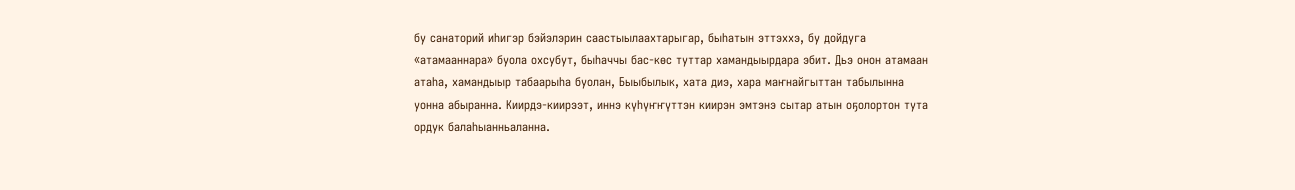бу санаторий иһигэр бэйэлэрин саастыылаахтарыгар, быһатын эттэххэ, бу дойдуга «атамааннара» буола охсубут, быһаччы бас-көс туттар хамандыырдара эбит. Дьэ онон атамаан атаһа, хамандыыр табаарыһа буолан, Быыбылык, хата диэ, хара маҥнайгыттан табылынна уонна абыранна. Киирдэ-киирээт, иннэ күһүҥҥүттэн киирэн эмтэнэ сытар атын оҕолортон тута ордук балаһыанньаланна.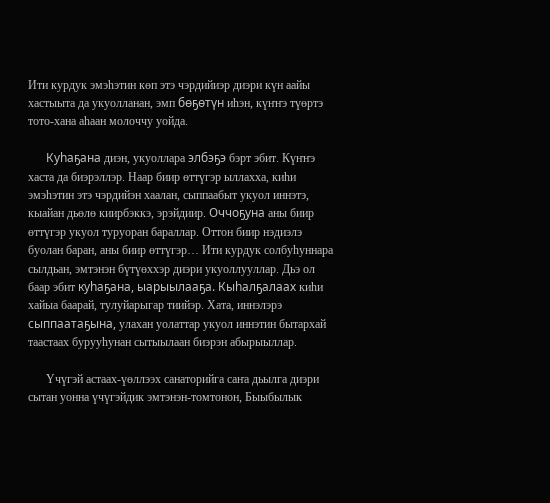Ити курдук эмэһэтин көп этэ чэрдийиэр диэри күн аайы хастыыта да укуолланан, эмп бөҕөтүн иһэн, күҥҥэ түөртэ тото-хана аһаан молоччу уойда.

      Куһаҕана диэн, укуоллара элбэҕэ бэрт эбит. Күҥҥэ хаста да биэрэллэр. Наар биир өттүгэр ыллахха, киһи эмэһэтин этэ чэрдийэн хаалан, сыппаабыт укуол иннэтэ, кыайан дьөлө киирбэккэ, эрэйдиир. Оччоҕуна аны биир өттүгэр укуол туруоран бараллар. Оттон биир нэдиэлэ буолан баран, аны биир өттүгэр… Ити курдук солбуһуннара сылдьан, эмтэнэн бүтүөххэр диэри укуоллууллар. Дьэ ол баар эбит куһаҕана, ыарыылааҕа. Кыһалҕалаах киһи хайыа баарай, тулуйарыгар тиийэр. Хата, иннэлэрэ сыппаатаҕына, улахан уолаттар укуол иннэтин бытархай таастаах бурууһунан сытыылаан биэрэн абырыыллар.

      Үчүгэй астаах-үөллээх санаторийга саҥа дьылга диэри сытан уонна үчүгэйдик эмтэнэн-томтонон, Быыбылык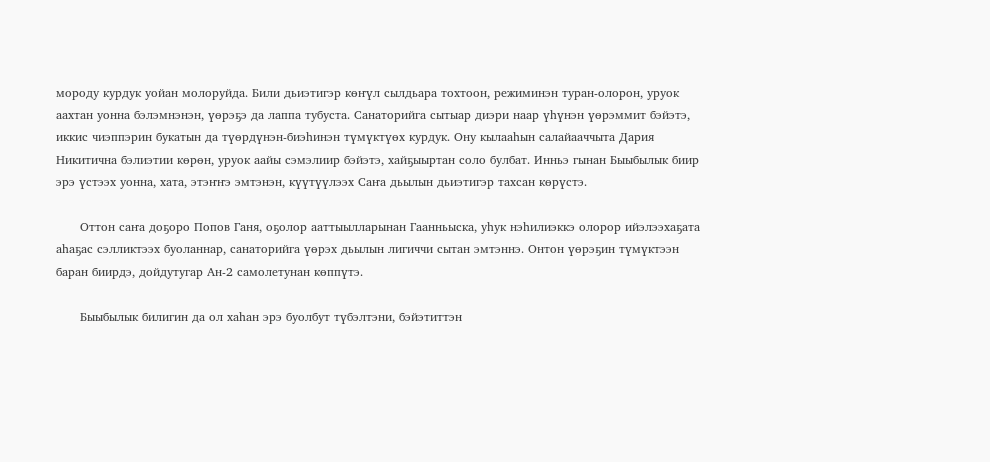мороду курдук уойан молоруйда. Били дьиэтигэр көҥүл сылдьара тохтоон, режиминэн туран-олорон, уруок аахтан уонна бэлэмнэнэн, үөрэҕэ да лаппа тубуста. Санаторийга сытыар диэри наар үһүнэн үөрэммит бэйэтэ, иккис чиэппэрин букатын да түөрдүнэн-биэһинэн түмүктүөх курдук. Ону кылааһын салайааччыта Дария Никитична бэлиэтии көрөн, уруок аайы сэмэлиир бэйэтэ, хайҕыыртан соло булбат. Инньэ гынан Быыбылык биир эрэ үстээх уонна, хата, этэҥҥэ эмтэнэн, күүтүүлээх Саҥа дьылын дьиэтигэр тахсан көрүстэ.

      Оттон саҥа доҕоро Попов Ганя, оҕолор ааттыылларынан Гаанньыска, уһук нэһилиэккэ олорор ийэлээхаҕата аһаҕас сэлликтээх буоланнар, санаторийга үөрэх дьылын лигиччи сытан эмтэннэ. Онтон үөрэҕин түмүктээн баран биирдэ, дойдутугар Ан-2 самолетунан көппүтэ.

      Быыбылык билигин да ол хаһан эрэ буолбут түбэлтэни, бэйэтиттэн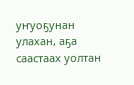уҥуоҕунан улахан, аҕа саастаах уолтан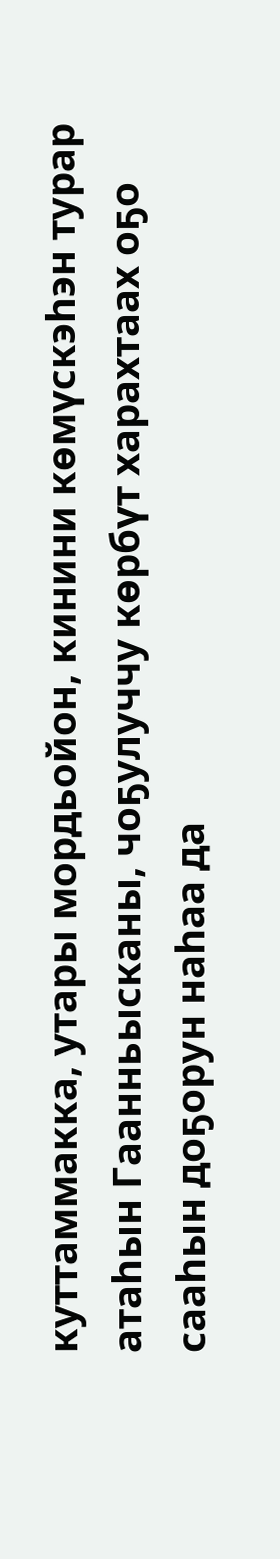куттаммакка, утары мордьойон, кинини көмүскэһэн турар атаһын Гаанньысканы, чоҕулуччу көрбүт харахтаах оҕо сааһын доҕорун наһаа да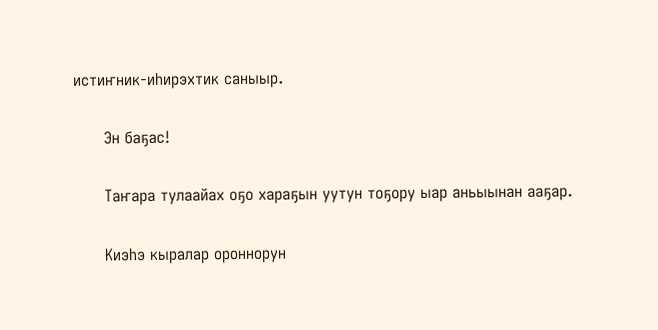истиҥник-иһирэхтик саныыр.

      Эн баҕас!

      Таҥара тулаайах оҕо хараҕын уутун тоҕору ыар аньыынан ааҕар.

      Киэһэ кыралар ороннорун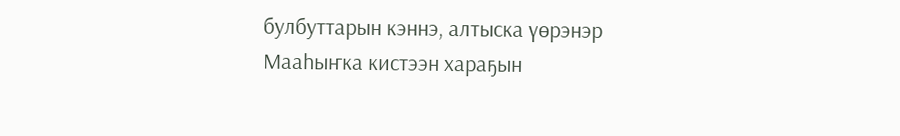булбуттарын кэннэ, алтыска үөрэнэр Мааһыҥка кистээн хараҕын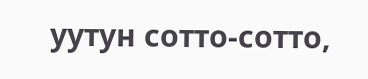уутун сотто-сотто,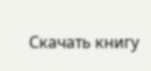Скачать книгу